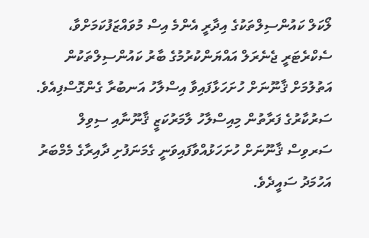ލޯކަލް ކައުންސިލްތަކުގެ އިދާރީ އެންމެ އިސް މުވައްޒަފުކަމަށްވާ، ސެކްރެޓަރީ ޖެނެރަލް އައްޔަންކުރުމުގެ ބާރު ކައުންސިލްތަކުން އަތުލުމަށް ޤާނޫނަށް ހުށަހަޅާފައިވާ އިސްލާހު އަނބުރާ ގެންގޮސްފިއެވެ.
ސަރުކާރުގެ ފަރާތުން މިއިސްލާހު ލާމަރުކަޒީ ޤާނޫނާއި ސިވިލް ސަރވިސް ޤާނޫނަށް ހުށަހަޅުއްވާފައިވަނީ ގެމަނަފުށި ދާއިރާގެ މެމްބަރު އަހުމަދު ސައީދެވެ.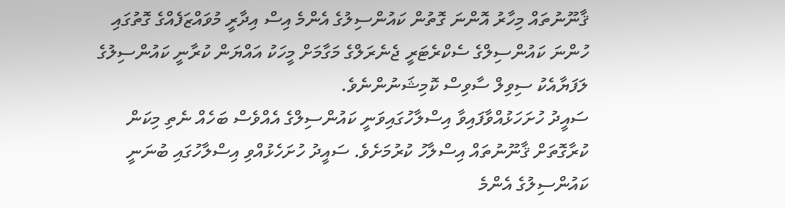ޤާނޫނުތައް މިހާރު އޮންނަ ގޮތުން ކައުންސިލުގެ އެންމެ އިސް އިދާރީ މުވައްޒަފެއްގެ ގޮތުގައި ހުންނަ ކައުންސިލްގެ ސެކްރެޓަރީ ޖެނެރަލްގެ މަގާމަށް މީހަކު އައްޔަން ކުރާނީ ކައުންސިލުގެ ލަފަޔާއެކު ސިވިލް ސާވިސް ކޮމިޝަނުންނެވެ.
ސައީދު ހުށަހަޅުއްވާފައިވާ އިސްލާހުގައިވަނީ ކައުންސިލްގެ އެއްވެސް ބަހެއް ނެތި މިކަން ކުރާގޮތަށް ޤާނޫނުތައް އިސްލާހު ކުރުމަށެވެ. ސައީދު ހުށަހެޅުއްވި އިސްލާހުގައި ބުނަނީ ކައުންސިލުގެ އެންމެ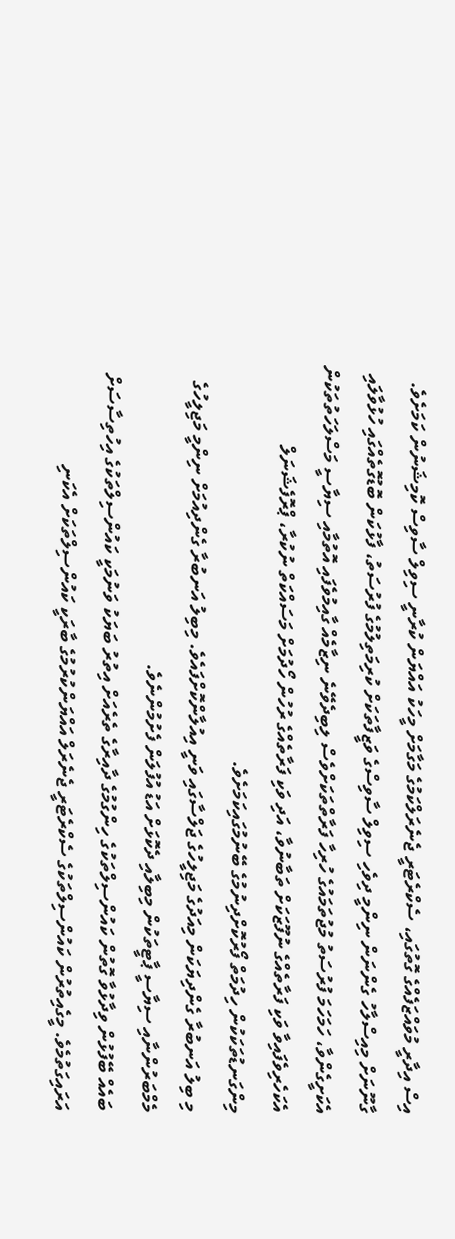އިސް އިދާރީ މުވައްޒަފެއްގެ ގޮތުގައި، ސެކްރެޓަރީ ޖެނެރަލްކަމުގެ މަގާމަށް މީހަކު އައްޔަން ކުރާނީ ސިވިލް ސާވިސް ކޮމިޝަނުން ކަމަށެވެ.
ގާނޫނަށް މިއިސްލާހު ގެންނަން ނިންމީ ދިވެހި ސިވިލް ސާވިސްގެ ވަޒީފާތަކަށް ކުރިމަތިލުމުގެ ފުރުސަތު، ފާޅުކަން ބޮޑުގޮތެއްގައި ހުޅުވާލައި އެކަށީގެންވާ، ހަމަހަމަ ފުރުސަތު މުޖުތަމައުގެ ހުރިހާ ފަރާތްތަކަށްވެސް ލިބިދެވޭނެ ނިޒާމެއް ގާއިމުވެފައި އޮތުމާއި ސިޔާސީ މަސްލަހަތުތަކުން އެކަހެރިވެފައިވާ ވަކި ފަރާތެއްގެ ނުފޫޒަކަށް ތަބާނުވާ، އަދި ވަކި ފަރާތެއްގެ ރުހުން ހޯދުމަށް މަސައްކަތް ނުކުރާ، ޕްރޮފެޝަނަލް މިންގަނޑުތަކަކުން ހިދުމަތް ފޯރުކޮށްދިނުމުގެ ބޭނުމުގައިކަމަށެވެ.
މި ބިލު އަނބުރާ ގެންދިޔަކަން މިއަދުގެ މަޖިލީހުގެ ޖަލްސާގައި ވަނީ އިއުލާންކޮށްފައެވެ. މިބިލު އަނބުރާ ގެންދިއުމަށް ނިންމީ މަޖިލީހުގެ މެމްބަރުންނާއި ސިޔާސީ ޕާޓީތަކުން މިބިލާއި ދެކޮޅަށް އަޑު އުފުލަން ފެށުމުންނެވެ.
ބައެއް ބޭފުޅުން ވިދާޅުވާ ގޮތުން ކައުންސިލްތަކުގެ ހިންގުމުގެ ދާއިރާގެ ތެރެއަށް އިތުރު ބަޔަކު ވަނުމަކީ ކައުންސިލްތަކުގެ އިހުތިސާސަށް އަރައިގަތުމެވެ. މީގެއިތުރުން ކައުންސިލްތަކުގެ ސެކްރެޓަރީ ޖެނެރަލް އައްޔަންކުރުމުގެ ބާރަކީ ކައުންސިލްތަކަށް އެކަނި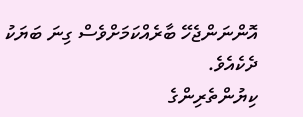އޮންނަންޖެހޭ ބާރެއްކަމަށްވެސް ގިނަ ބަޔަކު ދެކެއެވެ.
ކިޔުންތެރިންގެ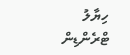ހިޔާލު
ޓްރެންޑިން